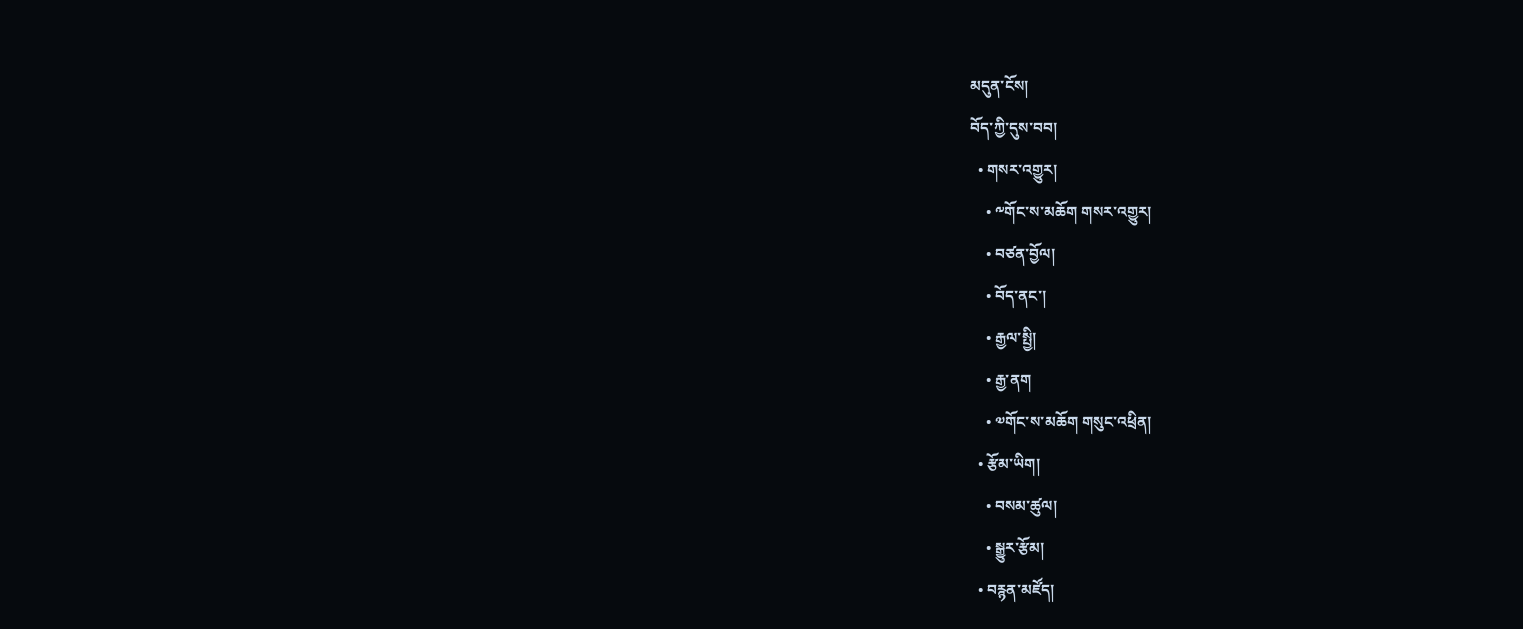མདུན་ངོས།
བོད་ཀྱི་དུས་བབ།
  • གསར་འགྱུར།
    • ༸གོང་ས་མཆོག གསར་འགྱུར།
    • བཙན་བྱོལ།
    • བོད་ནང་།
    • རྒྱལ་སྤྱི།
    • རྒྱ་ནག
    • ༧གོང་ས་མཆོག གསུང་འཕྲིན།
  • རྩོམ་ཡིག།
    • བསམ་ཚུལ།
    • སྒྱུར་རྩོམ།
  • བརྙན་མཛོད།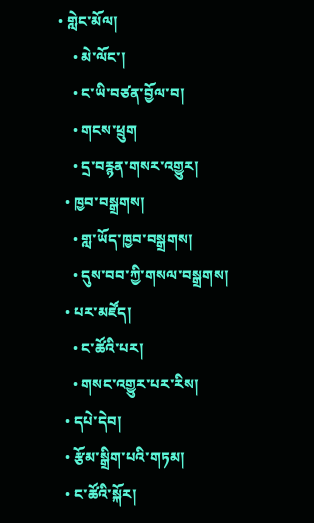• གླེང་མོལ།
    • མེ་ལོང་།
    • ང་ཡི་བཙན་བྱོལ་བ།
    • གངས་ཕྲུག
    • དྲ་བརྙན་གསར་འགྱུར།
  • ཁྱབ་བསྒྲགས།
    • གླ་ཡོད་ཁྱབ་བསྒྲགས།
    • དུས་བབ་ཀྱི་གསལ་བསྒྲགས།
  • པར་མཛོད།
    • ང་ཚོའི་པར།
    • གསང་འགྱུར་པར་རིས།
  • དཔེ་དེབ།
  • རྩོམ་སྒྲིག་པའི་གཏམ།
  • ང་ཚོའི་སྐོར།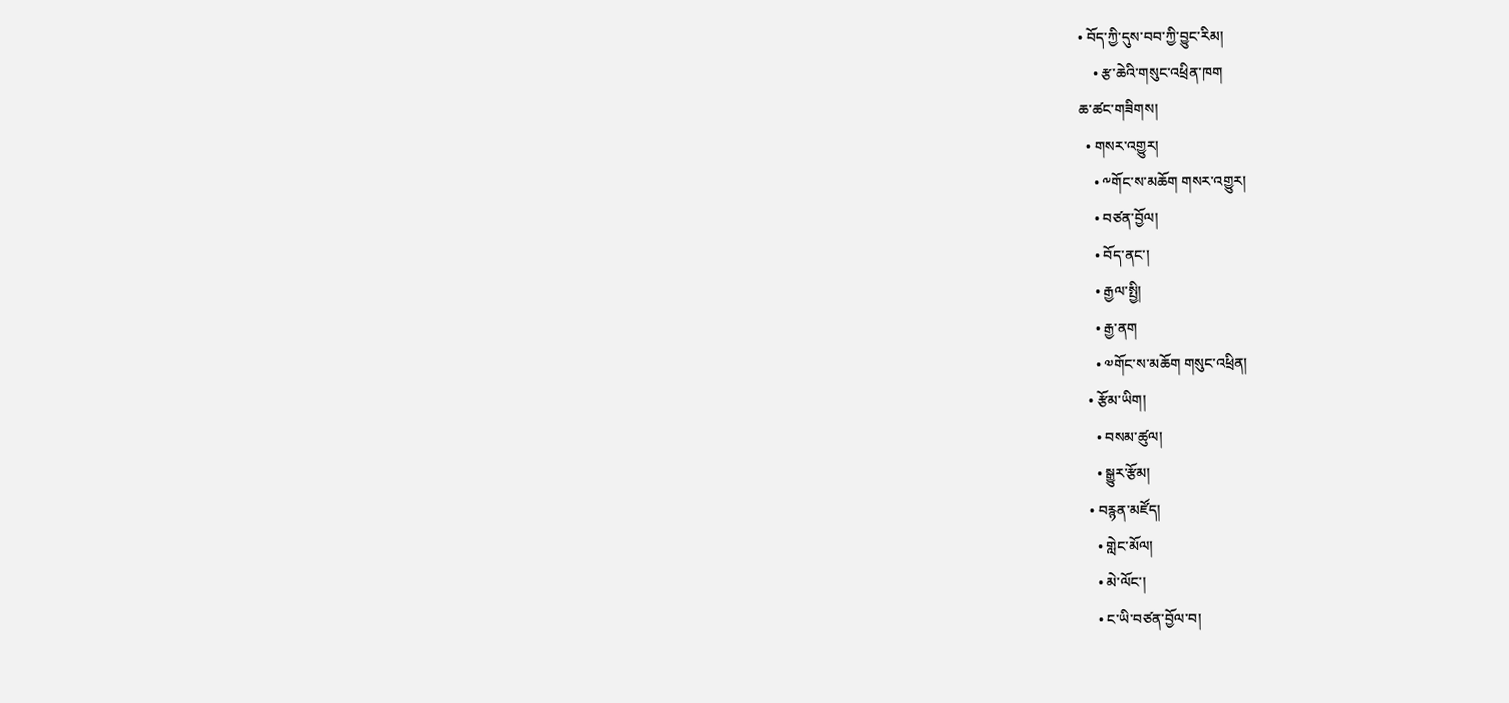• བོད་ཀྱི་དུས་བབ་ཀྱི་བྱུང་རིམ།
    • རྩ་ཆེའི་གསུང་འཕྲིན་ཁག
ཆ་ཚང་གཟིགས།
  • གསར་འགྱུར།
    • ༸གོང་ས་མཆོག གསར་འགྱུར།
    • བཙན་བྱོལ།
    • བོད་ནང་།
    • རྒྱལ་སྤྱི།
    • རྒྱ་ནག
    • ༧གོང་ས་མཆོག གསུང་འཕྲིན།
  • རྩོམ་ཡིག།
    • བསམ་ཚུལ།
    • སྒྱུར་རྩོམ།
  • བརྙན་མཛོད།
    • གླེང་མོལ།
    • མེ་ལོང་།
    • ང་ཡི་བཙན་བྱོལ་བ།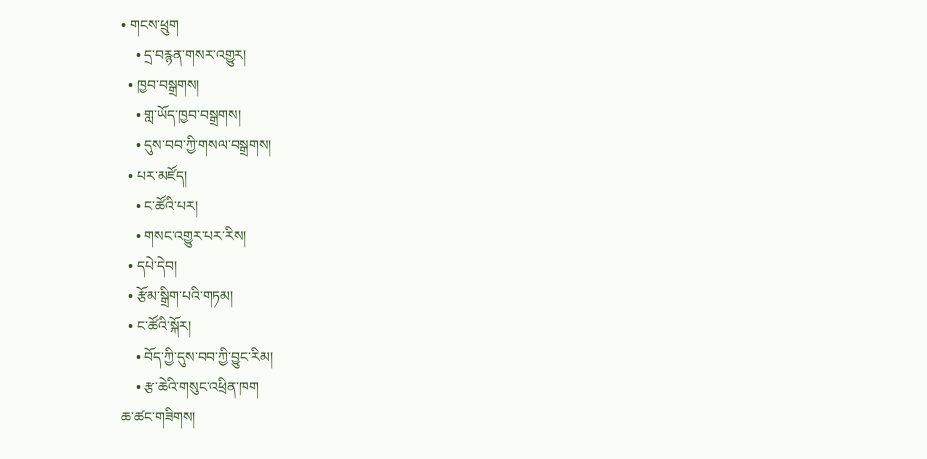• གངས་ཕྲུག
    • དྲ་བརྙན་གསར་འགྱུར།
  • ཁྱབ་བསྒྲགས།
    • གླ་ཡོད་ཁྱབ་བསྒྲགས།
    • དུས་བབ་ཀྱི་གསལ་བསྒྲགས།
  • པར་མཛོད།
    • ང་ཚོའི་པར།
    • གསང་འགྱུར་པར་རིས།
  • དཔེ་དེབ།
  • རྩོམ་སྒྲིག་པའི་གཏམ།
  • ང་ཚོའི་སྐོར།
    • བོད་ཀྱི་དུས་བབ་ཀྱི་བྱུང་རིམ།
    • རྩ་ཆེའི་གསུང་འཕྲིན་ཁག
ཆ་ཚང་གཟིགས།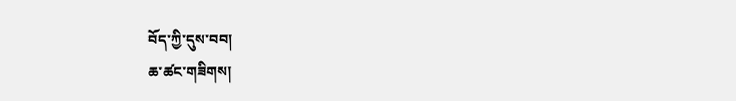བོད་ཀྱི་དུས་བབ།
ཆ་ཚང་གཟིགས།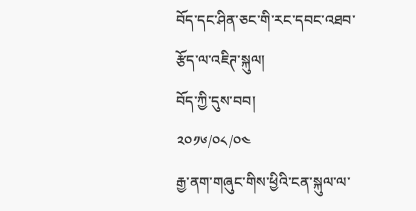བོད་དང་ཤིན་ཅང་གི་རང་དབང་འཐབ་རྩོད་ལ་འཇིཊ་སྐུལ།
བོད་ཀྱི་དུས་བབ།
༢༠༡༦/༠༨/༠༤
རྒྱ་ནག་གཞུང་གིས་ཕྱིའི་ངན་སྐུལ་ལ་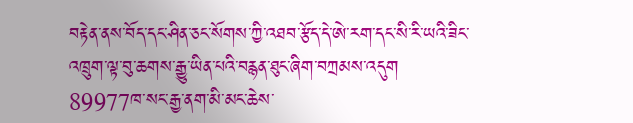བརྟེན་ནས་བོད་དང་ཤིན་ཅང་སོགས་ཀྱི་འཐབ་རྩོད་དེ་ཨེ་རག་དང་སི་རི་ཡའི་ཟིང་འཁྲུག་ལྟ་བུ་ཆགས་རྒྱུ་ཡིན་པའི་བརྙན་ཐུང་ཞིག་བཀྲམས་འདུག
89977ཁ་སང་རྒྱ་ནག་མི་མང་ཆེས་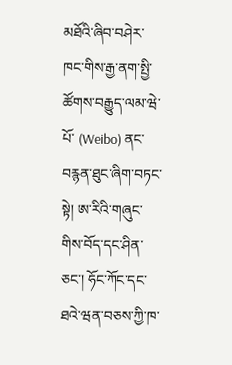མཐོའི་ཞིབ་བཤེར་ཁང་གིས་རྒྱ་ནག་སྤྱི་ཚོགས་བརྒྱུད་ལམ་ཝེ་པོ་ (Weibo) ནང་བརྙན་ཐུང་ཞིག་བཏང་སྟེ། ཨ་རིའི་གཞུང་གིས་བོད་དང་ཤིན་ཅང་། ཧོང་ཀོང་དང་ཐའེ་ཝན་བཅས་ཀྱི་ཁ་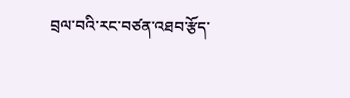བྲལ་བའི་རང་བཙན་འཐབ་རྩོད་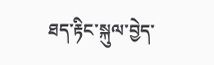ཐད་རྟིང་སྐུལ་བྱེད་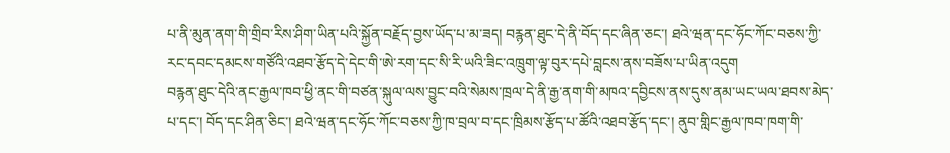པ་ནི་མུན་ནག་གི་གྲིབ་རིས་ཤིག་ཡིན་པའི་སྐྱོན་བརྗོད་བྱས་ཡོད་པ་མ་ཟད། བརྙན་ཐུང་དེ་ནི་བོད་དང་ཞིན་ཅང་། ཐའེ་ཝན་དང་ཧོང་ཀོང་བཅས་ཀྱི་རང་དབང་དམངས་གཙོའི་འཐབ་རྩོད་དེ་དེང་གི་ཨེ་རག་དང་སི་རི་ཡའི་ཟིང་འཁྲུག་ལྟ་བུར་དཔེ་བླངས་ནས་བཟོས་པ་ཡིན་འདུག
བརྙན་ཐུང་དེའི་ནང་རྒྱལ་ཁབ་ཕྱི་ནང་གི་བཙན་སྐུལ་ལས་བྱུང་བའི་སེམས་ཁྲལ་དེ་ནི་རྒྱ་ནག་གི་མཁའ་དབྱིངས་ནས་དུས་ནམ་ཡང་ཡལ་ཐབས་མེད་པ་དང་། བོད་དང་ཤིན་ཅིང་། ཐའེ་ཝན་དང་ཧོང་ཀོང་བཅས་ཀྱི་ཁ་བྲལ་བ་དང་ཁྲིམས་རྩོད་པ་ཚོའི་འཐབ་རྩོད་དང་། ནུབ་གླིང་རྒྱལ་ཁབ་ཁག་གི་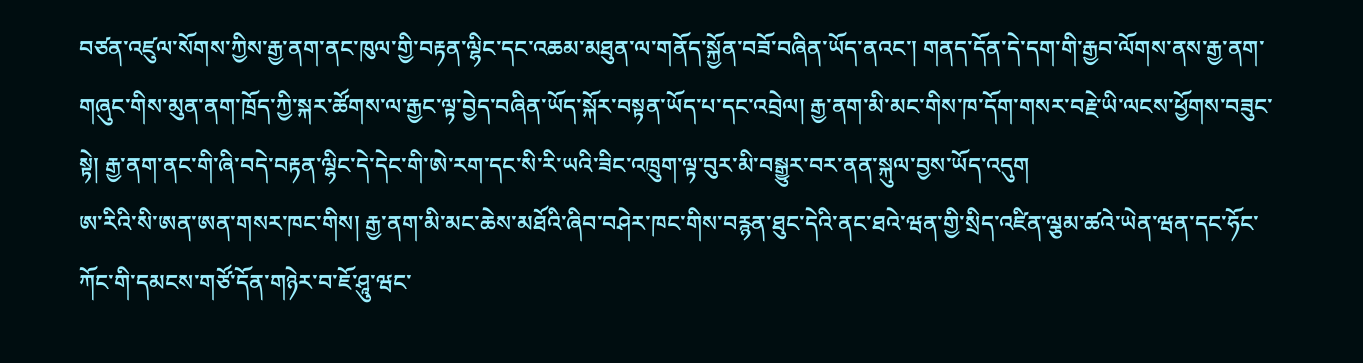བཙན་འཛུལ་སོགས་ཀྱིས་རྒྱ་ནག་ནང་ཁུལ་གྱི་བརྟན་ལྷིང་དང་འཆམ་མཐུན་ལ་གནོད་སྐྱོན་བཟོ་བཞིན་ཡོད་ནའང་། གནད་དོན་དེ་དག་གི་རྒྱབ་ལོགས་ནས་རྒྱ་ནག་གཞུང་གིས་མུན་ནག་ཁྲོད་ཀྱི་སྐར་ཚོགས་ལ་རྒྱང་ལྟ་བྱེད་བཞིན་ཡོད་སྐོར་བསྟན་ཡོད་པ་དང་འབྲེལ། རྒྱ་ནག་མི་མང་གིས་ཁ་དོག་གསར་བརྗེ་ཡི་ལངས་ཕྱོགས་བཟུང་སྟེ། རྒྱ་ནག་ནང་གི་ཞི་བདེ་བརྟན་ལྷིང་དེ་དེང་གི་ཨེ་རག་དང་སི་རི་ཡའི་ཟིང་འཁྲུག་ལྟ་བུར་མི་བསྒྱུར་བར་ནན་སྐུལ་བྱས་ཡོད་འདུག
ཨ་རིའི་སི་ཨན་ཨན་གསར་ཁང་གིས། རྒྱ་ནག་མི་མང་ཆེས་མཐོའི་ཞིབ་བཤེར་ཁང་གིས་བརྙན་ཐུང་དེའི་ནང་ཐའེ་ཝན་གྱི་སྲིད་འཛིན་ལྕམ་ཚའེ་ཡེན་ཝན་དང་ཧོང་ཀོང་གི་དམངས་གཙོ་དོན་གཉེར་བ་ཇོ་ཤཱུ་ཝང་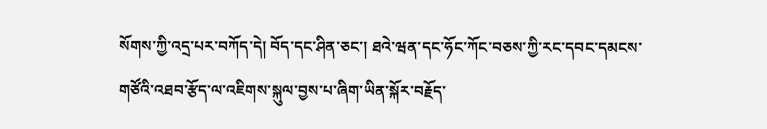སོགས་ཀྱི་འདྲ་པར་བཀོད་དེ། བོད་དང་ཤིན་ཅང་། ཐའེ་ཝན་དང་ཧོང་ཀོང་བཅས་ཀྱི་རང་དབང་དམངས་གཙོའི་འཐབ་རྩོད་ལ་འཇིགས་སྐུལ་བྱས་པ་ཞིག་ཡིན་སྐོར་བརྗོད་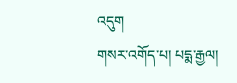འདུག
གསར་འགོད་པ། པདྨ་རྒྱལ།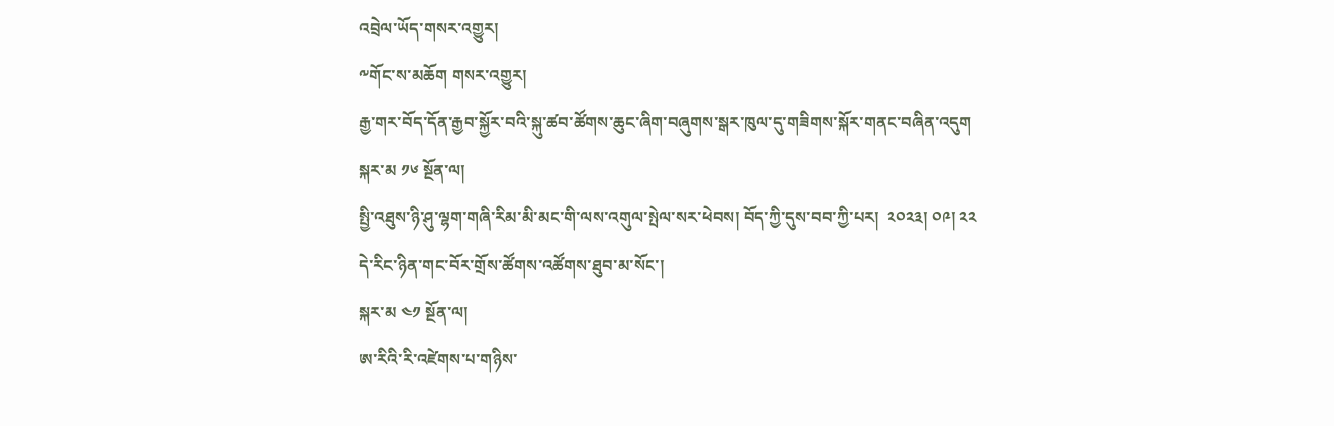འབྲེལ་ཡོད་གསར་འགྱུར།
༸གོང་ས་མཆོག གསར་འགྱུར།
རྒྱ་གར་བོད་དོན་རྒྱབ་སྐྱོར་བའི་སྐུ་ཚབ་ཚོགས་ཆུང་ཞིག་བཞུགས་སྒར་ཁུལ་དུ་གཟིགས་སྐོར་གནང་བཞིན་འདུག
སྐར་མ ༡༦ སྔོན་ལ།
སྤྱི་འཐུས་ཉི་ཤུ་ལྷག་གཞི་རིམ་མི་མང་གི་ལས་འགུལ་སྤེལ་སར་ཕེབས། བོད་ཀྱི་དུས་བབ་ཀྱི་པར།  ༢༠༢༣། ༠༩། ༢༢
དེ་རིང་ཉིན་གང་བོར་གྲོས་ཚོགས་འཚོགས་ཐུབ་མ་སོང་།
སྐར་མ ༤༡ སྔོན་ལ།
ཨ་རིའི་རི་འཛེགས་པ་གཉིས་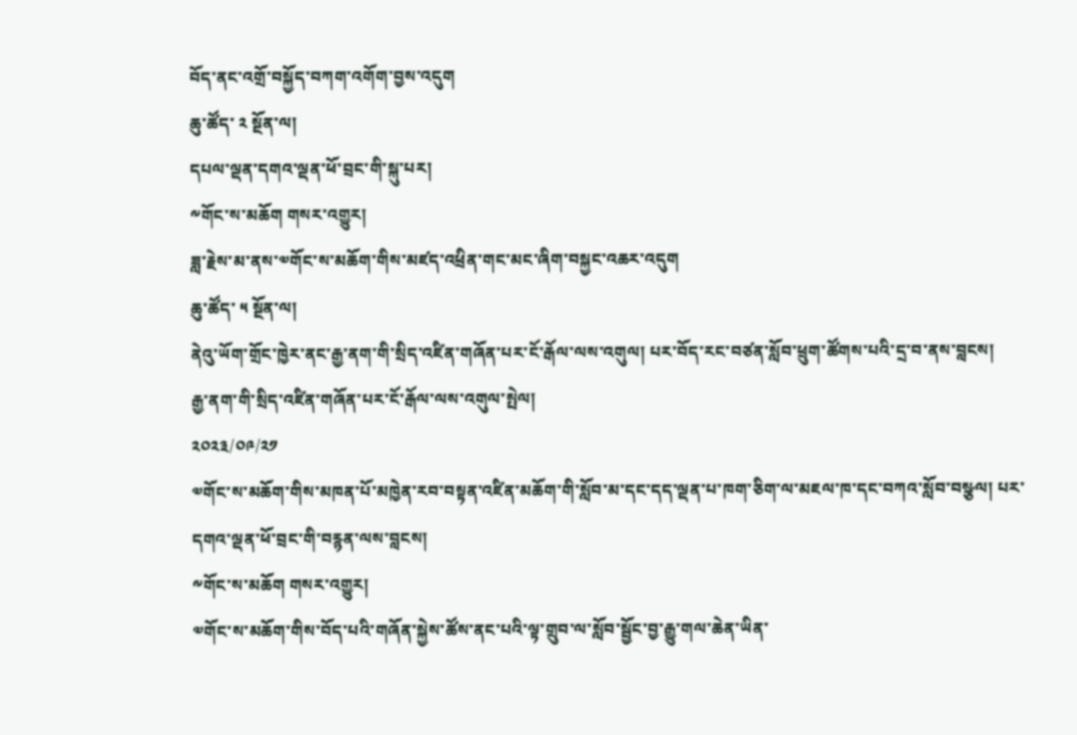བོད་ནང་འགྲོ་བསྐྱོད་བཀག་འགོག་བྱས་འདུག
ཆུ་ཚོད་ ༢ སྔོན་ལ།
དཔལ་ལྡན་དགའ་ལྡན་ཕོ་བྲང་གི་སྐུ་པར།
༸གོང་ས་མཆོག གསར་འགྱུར།
ཟླ་རྗེས་མ་ནས་༧གོང་ས་མཆོག་གིས་མཛད་འཕྲིན་གང་མང་ཞིག་བསྐྱང་འཆར་འདུག
ཆུ་ཚོད་ ༥ སྔོན་ལ།
ནེའུ་ཡོག་གྲོང་ཁྱེར་ནང་རྒྱ་ནག་གི་སྲིད་འཛིན་གཞོན་པར་ངོ་རྒོལ་ལས་འགུལ། པར་བོད་རང་བཙན་སློབ་ཕྲུག་ཚོགས་པའི་དྲ་བ་ནས་བླངས།
རྒྱ་ནག་གི་སྲིད་འཛིན་གཞོན་པར་ངོ་རྒོལ་ལས་འགུལ་སྤེལ།
༢༠༢༣/༠༩/༢༡
༧གོང་ས་མཆོག་གིས་མཁན་པོ་མཁྱེན་རབ་བསྟན་འཛིན་མཆོག་གི་སློབ་མ་དང་དད་ལྡན་པ་ཁག་ཅིག་ལ་མཇལ་ཁ་དང་བཀའ་སློབ་བསྩལ། པར་དགའ་ལྡན་ཕོ་བྲང་གི་བརྙན་ལས་བླངས།
༸གོང་ས་མཆོག གསར་འགྱུར།
༧གོང་ས་མཆོག་གིས་བོད་པའི་གཞོན་སྐྱེས་ཚོས་ནང་པའི་ལྟ་གྲུབ་ལ་སློབ་སྦྱོང་བྱ་རྒྱུ་གལ་ཆེན་ཡིན་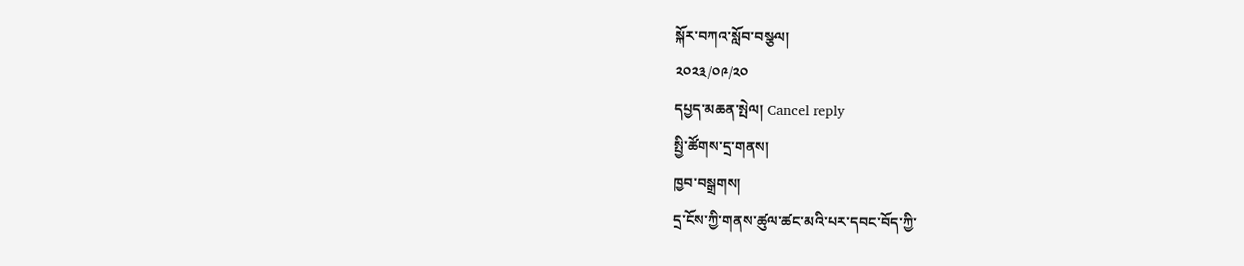སྐོར་བཀའ་སློབ་བསྩལ།
༢༠༢༣/༠༩/༢༠
དཔྱད་མཆན་སྤེལ། Cancel reply
སྤྱི་ཚོགས་དྲ་གནས།
ཁྱབ་བསྒྲགས།
དྲ་ངོས་ཀྱི་གནས་ཚུལ་ཚང་མའི་པར་དབང་བོད་ཀྱི་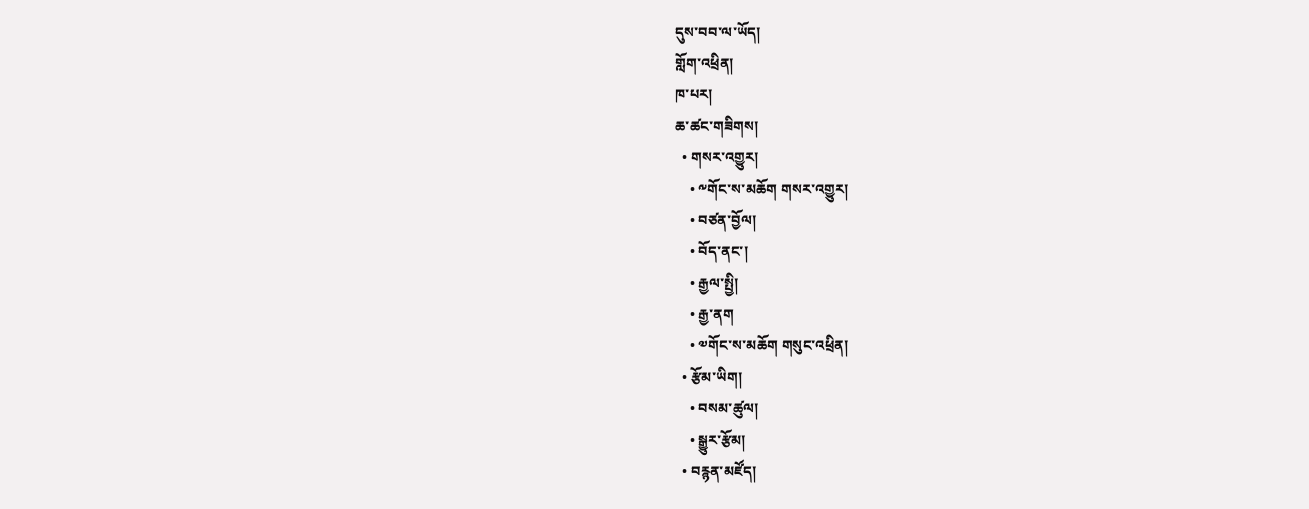དུས་བབ་ལ་ཡོད།
གློག་འཕྲིན།
ཁ་པར།
ཆ་ཚང་གཟིགས།
  • གསར་འགྱུར།
    • ༸གོང་ས་མཆོག གསར་འགྱུར།
    • བཙན་བྱོལ།
    • བོད་ནང་།
    • རྒྱལ་སྤྱི།
    • རྒྱ་ནག
    • ༧གོང་ས་མཆོག གསུང་འཕྲིན།
  • རྩོམ་ཡིག།
    • བསམ་ཚུལ།
    • སྒྱུར་རྩོམ།
  • བརྙན་མཛོད།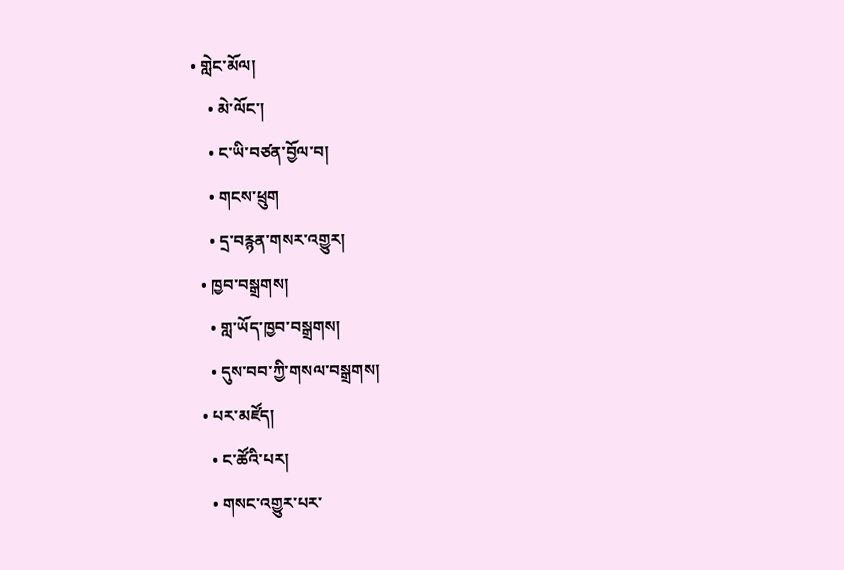• གླེང་མོལ།
    • མེ་ལོང་།
    • ང་ཡི་བཙན་བྱོལ་བ།
    • གངས་ཕྲུག
    • དྲ་བརྙན་གསར་འགྱུར།
  • ཁྱབ་བསྒྲགས།
    • གླ་ཡོད་ཁྱབ་བསྒྲགས།
    • དུས་བབ་ཀྱི་གསལ་བསྒྲགས།
  • པར་མཛོད།
    • ང་ཚོའི་པར།
    • གསང་འགྱུར་པར་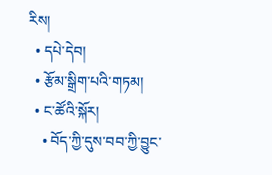རིས།
  • དཔེ་དེབ།
  • རྩོམ་སྒྲིག་པའི་གཏམ།
  • ང་ཚོའི་སྐོར།
    • བོད་ཀྱི་དུས་བབ་ཀྱི་བྱུང་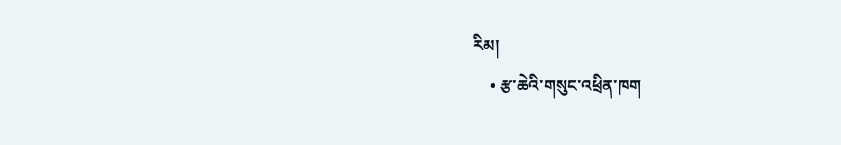རིམ།
    • རྩ་ཆེའི་གསུང་འཕྲིན་ཁག